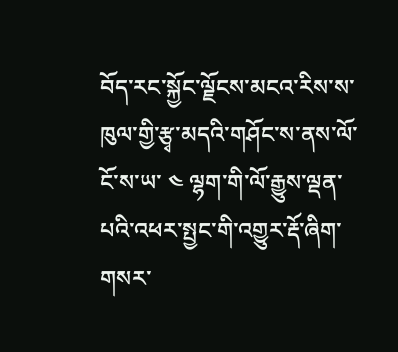བོད་རང་སྐྱོང་ལྗོངས་མངའ་རིས་ས་ཁུལ་གྱི་རྩྭ་མདའི་གཤོང་ས་ནས་ལོ་ངོ་ས་ཡ་ ༤ ལྷག་གི་ལོ་རྒྱུས་ལྡན་པའི་འཕར་སྤྱང་གི་འགྱུར་རྡོ་ཞིག་གསར་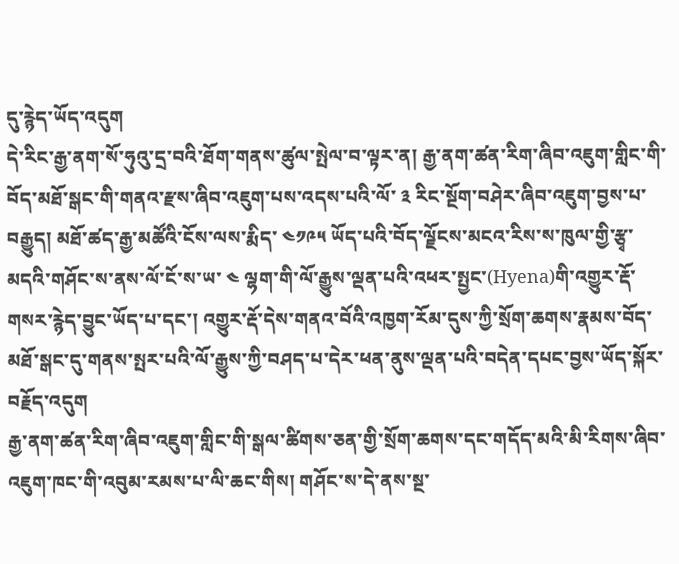དུ་རྙེད་ཡོད་འདུག
དེ་རིང་རྒྱ་ནག་སོ་ཧུའུ་དྲ་བའི་ཐོག་གནས་ཚུལ་སྤེལ་བ་ལྟར་ན། རྒྱ་ནག་ཚན་རིག་ཞིབ་འཇུག་གླིང་གི་བོད་མཐོ་སྒང་གི་གནའ་རྫས་ཞིབ་འཇུག་པས་འདས་པའི་ལོ་ ༣ རིང་སྔོག་བཤེར་ཞིབ་འཇུག་བྱས་པ་བརྒྱུད། མཐོ་ཚད་རྒྱ་མཚོའི་ངོས་ལས་རྨིད་ ༤༡༩༥ ཡོད་པའི་བོད་ལྗོངས་མངའ་རིས་ས་ཁུལ་གྱི་རྩྭ་མདའི་གཤོང་ས་ནས་ལོ་ངོ་ས་ཡ་ ༤ ལྷག་གི་ལོ་རྒྱུས་ལྡན་པའི་འཕར་སྤྱང་(Hyena)གི་འགྱུར་རྡོ་གསར་རྙེད་བྱུང་ཡོད་པ་དང་། འགྱུར་རྡོ་དེས་གནའ་བོའི་འཁྱག་རོམ་དུས་ཀྱི་སྲོག་ཆགས་རྣམས་བོད་མཐོ་སྒང་དུ་གནས་སྤར་པའི་ལོ་རྒྱུས་ཀྱི་བཤད་པ་དེར་ཕན་ནུས་ལྡན་པའི་བདེན་དཔང་བྱས་ཡོད་སྐོར་བརྗོད་འདུག
རྒྱ་ནག་ཚན་རིག་ཞིབ་འཇུག་གླིང་གི་སྒལ་ཚིགས་ཅན་གྱི་སྲོག་ཆགས་དང་གདོད་མའི་མི་རིགས་ཞིབ་འཇུག་ཁང་གི་འབུམ་རམས་པ་ལི་ཆང་གིས། གཤོང་ས་དེ་ནས་སྔ་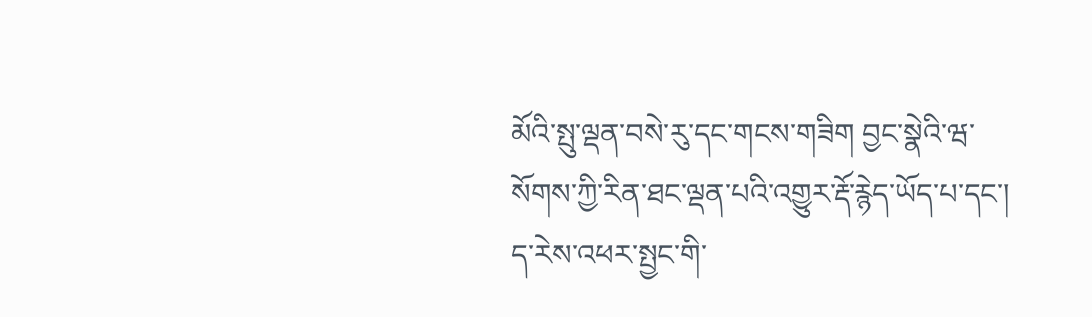མོའི་སྤུ་ལྡན་བསེ་རུ་དང་གངས་གཟིག བྱང་སྣེའི་ཝ་སོགས་ཀྱི་རིན་ཐང་ལྡན་པའི་འགྱུར་རྡོ་རྙེད་ཡོད་པ་དང་། ད་རེས་འཕར་སྤྱང་གི་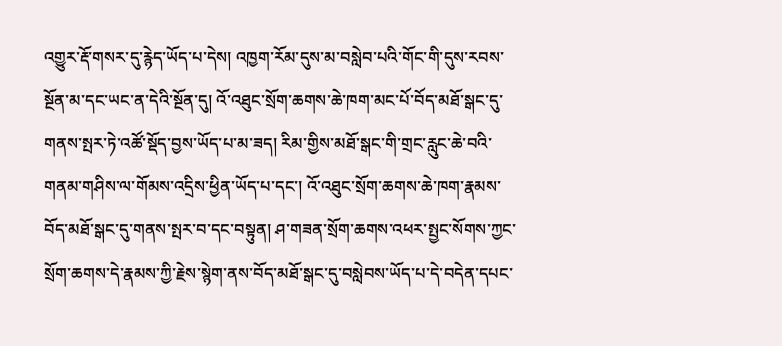འགྱུར་རྡོ་གསར་དུ་རྙེད་ཡོད་པ་དེས། འཁྱག་རོམ་དུས་མ་བསླེབ་པའི་གོང་གི་དུས་རབས་སྔོན་མ་དང་ཡང་ན་དེའི་སྔོན་དུ། འོ་འཐུང་སྲོག་ཆགས་ཆེ་ཁག་མང་པོ་བོད་མཐོ་སྒང་དུ་གནས་སྤར་ཏེ་འཚོ་སྡོད་བྱས་ཡོད་པ་མ་ཟད། རིམ་གྱིས་མཐོ་སྒང་གི་གྲང་རླུང་ཆེ་བའི་གནམ་གཤིས་ལ་གོམས་འདྲིས་ཕྱིན་ཡོད་པ་དང་། འོ་འཐུང་སྲོག་ཆགས་ཆེ་ཁག་རྣམས་བོད་མཐོ་སྒང་དུ་གནས་སྤར་བ་དང་བསྟུན། ཤ་གཟན་སྲོག་ཆགས་འཕར་སྤྱང་སོགས་ཀྱང་སྲོག་ཆགས་དེ་རྣམས་ཀྱི་རྗེས་སྙེག་ནས་བོད་མཐོ་སྒང་དུ་བསླེབས་ཡོད་པ་དེ་བདེན་དཔང་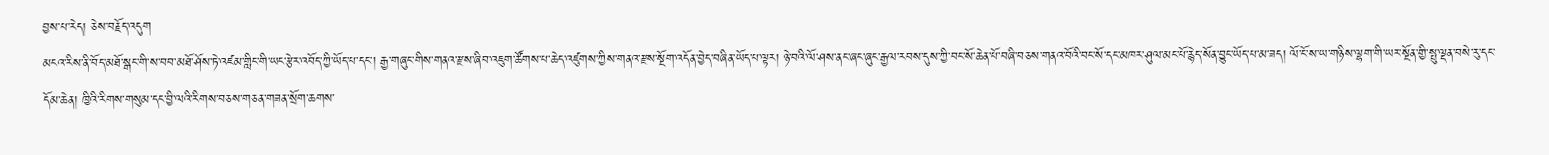བྱས་པ་རེད། ཅེས་བརྗོད་འདུག
མངའ་རིས་ནི་བོད་མཐོ་སྒང་གི་ས་བབ་མཐོ་ཤོས་ཏེ་འཛམ་གླིང་གི་ཡང་རྩེར་འབོད་ཀྱི་ཡོད་པ་དང་། རྒྱ་གཞུང་གིས་གནའ་རྫས་ཞིབ་འཇུག་ཚོགས་པ་ཆེད་འཛུགས་ཀྱིས་གནའ་རྫས་སྔོག་འདོན་བྱེད་བཞིན་ཡོད་པ་ལྟར། ཉེ་བའི་ལོ་ཤས་ནང་ཞང་ཞུང་རྒྱལ་རབས་དུས་ཀྱི་བང་སོ་ཆེན་པོ་བཞི་བཅས་གནའ་བོའི་བང་སོ་དང་མཁར་ཤུལ་མང་པོ་རྙེད་སོན་བྱུང་ཡོད་པ་མ་ཟད། ལོ་ངོ་ས་ཡ་གཉིས་ལྷག་གི་ཡར་སྔོན་གྱི་སྤུ་ལྡན་བསེ་རུ་དང་དོམ་ཆེན། ཁྱིའི་རིགས་གསུམ་དང་བྱི་ལའི་རིགས་བཅས་གཅན་གཟན་སྲོག་ཆགས་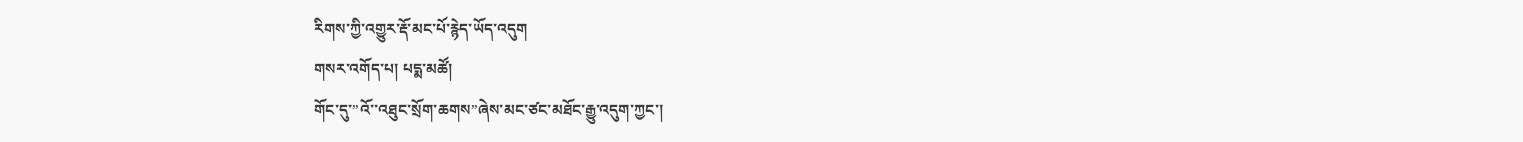རིགས་ཀྱི་འགྱུར་རྡོ་མང་པོ་རྙེད་ཡོད་འདུག
གསར་འགོད་པ། པདྨ་མཚོ།
གོང་དུ་”འོ་་འཐུང་སྲོག་ཆགས”ཞེས་མང་ཙང་མཐོང་རྒྱུ་འདུག་ཀྱང་།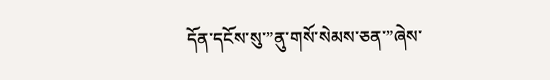དོན་དངོས་སུ་”ནུ་གསོ་སེམས་ཅན་”ཞེས་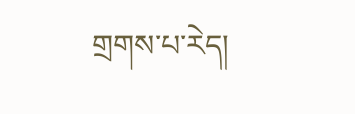གྲགས་པ་རེད།